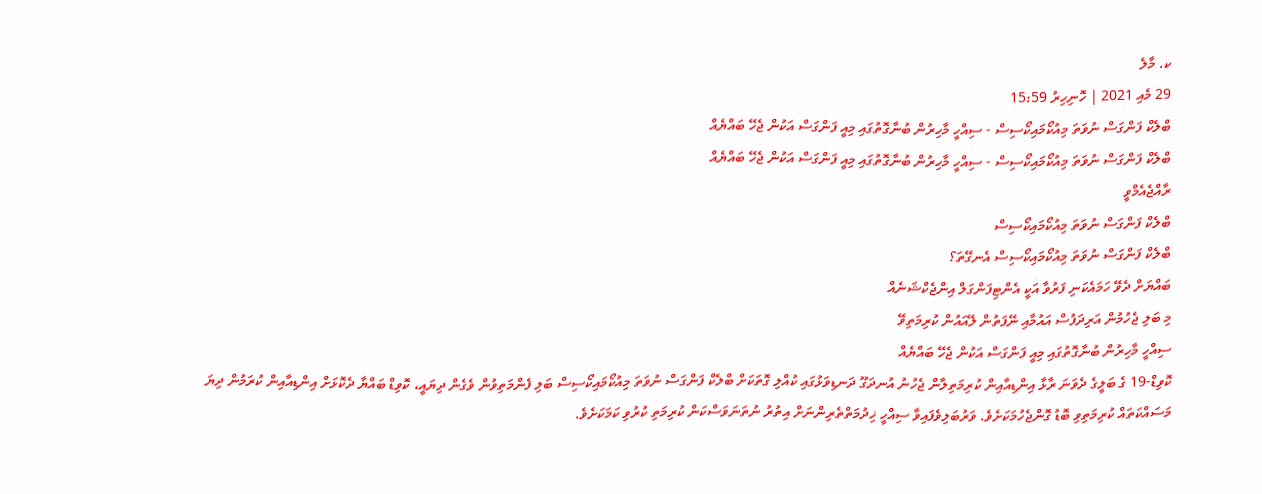ކ. މާލެ
29 މެއި 2021 | ހޮނިހިރު 15:59
ބްލެކް ފަންގަސް ނުވަތަ މިއުކޯމައިކޯސިސް - ސިއްހީ މާހިރުން ބުނާގޮތުގައި މިއީ ފަންގަސް އަކުން ޖެހޭ ބައްޔެއް
ބްލެކް ފަންގަސް ނުވަތަ މިއުކޯމައިކޯސިސް - ސިއްހީ މާހިރުން ބުނާގޮތުގައި މިއީ ފަންގަސް އަކުން ޖެހޭ ބައްޔެއް
ރާއްޖެއެމްވީ
ބްލެކް ފަންގަސް ނުވަތަ މިއުކޯމައިކޯސިސް
ބްލެކް ފަންގަސް ނުވަތަ މިއުކޯމައިކޯސިސް އެނގޭތަ؟
ބައްޔަށް ދެވޭ ހަމައެކަނި ފަރުވާ އަކީ އެންޓިފަންގަލް އިންޖެކްޝަނެއް
މި ބަލި ޖެހުމުން އަރިދަފުސް އައުމާއި ނޭފަތުން ލޭއައުން ކުރިމަތިވޭ
ސިއްހީ މާހިރުން ބުނާގޮތުގައި މިއީ ފަންގަސް އަކުން ޖެހޭ ބައްޔެއް
ކޮވިޑް-19 ގެ ބަލީގެ ދެވަނަ ރާޅާ އިންޑިއާއިން ކުރިމަތިލާން ޖެހުނު އުނދަގޫ ދަނޑިވަޅުގައި ކުއްލި ގޮތަކަށް ބްލެކް ފަންގަސް ނުވަތަ މިއުކޯމައިކޯސިސް ބަލި ފެންމަތިވުން ވެގެން ދިޔައީ، ކޮވިޑް ބައްޔާ ދެކޮޅަށް އިންޑިއާއިން ކުރަމުން ދިޔަ މަސައްކަތައް ކުރިމަތިވި ބޮޑު ގޮންޖެހުމަކަށެވެ. ވަރުބަލިވެފައިވާ ސިއްހީ ޚިދުމަތްތެރިންނަށް އިތުރު ނުތަނަވަސްކަން ކުރިމަތި ކުރުވި ކަމަކަށެވެ.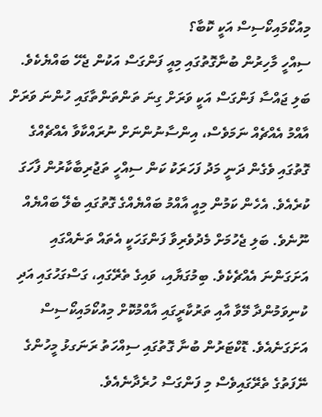މިއުކޯމައިކޯސިސް އަކީ ކޮބާ؟
ސިއްހީ މާހިރުން ބުނާގޮތުގައި މިއީ ފަންގަސް އަކުން ޖެހޭ ބައްޔެކެވެ. ބަލި ޖައްސާ ފަންގަސް އަކީ ވަރަށް ގިނަ ތަންތަންތާގައި ހުންނަ ވަރަށް އާއްމު އެއްޗެއް ނަމަވެސް، އިންސާނުންނަށް ނުރައްކާވާ އެއްޗެއްގެ ގޮތުގައި ވެގެން ދަނީ މަދު ފަހަރަކު ކަން ސިއްހީ ތަޖުރިބާކާރުން ފާހަގަ ކުރެއެވެ. އެހެން ކަމުން މިއީ އާއްމު ބައްޔެއްގެ ގޮތުގައި ބެލޭ ބައްޔެއް ނޫނެވެ. ބަލި ޖެހުމަށް މެދުވެރިވާ ފަންގަހަކީ އެތައް ތަނެއްގައި އަށަގަންނަ އެއްޗެކެވެ. ބިމުގަޔާއި، ވައިގެ ތެރޭގައި، ގަސްގަހުގައި އަދި ކުނިވަމުންދާ މޭވާ އާއި ތަރުކާރީގައި އާއްމުކޮށް މިއުކޯމައިކޯސިސް އަށަގަނެއެވެ. ޑޮކްޓަރުން ބުނާ ގޮތުގައި ސިއްހަތު ރަނަގޅު މީހުންގެ ނޭފަތުގެ ތެރޭގައިވެސް މި ފަންގަސް ހުރެދާނެއެވެ.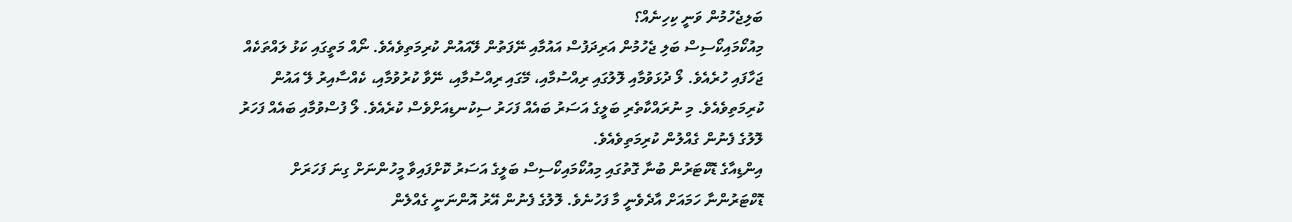ބަލިޖެހުމުން ވަނީ ކިހިނެއް؟
މިއުކޯމައިކޯސިސް ބަލި ޖެހުމުން އަރިދަފުސް އައުމާއި ނޭފަތުން ލޭއައުން ކުރިމަތިވެއެވެ. ނޯއް މަތީގައި ކަޅު ލައްތަކެއް ޖަހާފައި ހުރެއެވެ. ލޯ ދުޅަވުމާއި ލޮލުގައި ރިއްސުމާއި، މޭގައި ރިއްސުމާއި، ނޭވާ ކުރުވުމާއި، ކެއްސާއިރު ލޭ އައުން ކުރިމަތިވެއެވެ. މި ނުރައްކާތެރި ބަލީގެ އަސަރު ބައެއް ފަހަރު ސިކުނޑިއަށްވެސް ކުރެއެވެ. ލޯ ފުސްވުމާއި ބައެއް ފަހަރު ލޮލުގެ ފެނުން ގެއްލުން ކުރިމަތިވެއެވެ.
އިންޑިއާގެ ޑޮކްޓަރުން ބުނާ ގޮތުގައި މިއުކޯމައިކޯސިސް ބަލީގެ އަސަރު ކޮށްފައިވާ މީހުންނަށް ގިނަ ފަހަރަށް ޑޮކްޓަރުންނާ ހަމައަށް އާދެވެނީ މާ ފަހުނެވެ. ލޮލުގެ ފެނުން އޭރު އޮންނަނީ ގެއްލެން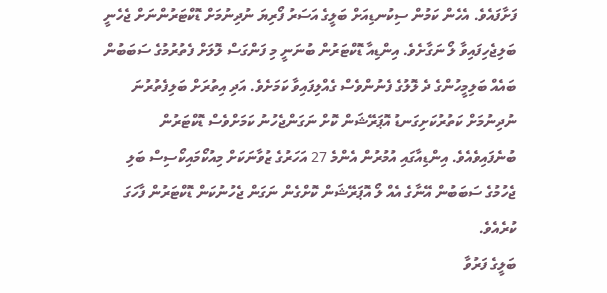ފަށާފައެވެ. އެހެން ކަމުން ސިކުނޑިއަށް ބަލީގެ އަސަރު ފޯރިޔަ ނުދިނުމަށް ޑޮކްޓަރުންނަށް ޖެހެނީ ބަލިޖެހިފައިވާ ލޯ ނަގާށެވެ. އިންޑިއާ ޑޮކްޓަރުން ބުނަނީ މި ފަންގަސް ލޮލަށް ފެތުރުމުގެ ސަބަބުން ބައެއް ބަލިމީހުންގެ ދެ ލޮލުގެ ފެނުންވެސް ގެއްލިފައިވާ ކަމަށެވެ. އަދި އިތުރަށް ބަލިފެތުރުނަ ނުދިނުމަށް ކަތުރުކަށިގަނޑު އޮޕަރޭޝަން ކޮށް ނަގަންޖެހުނު ކަމަށްވެސް ޑޮކްޓަރުން ބުނެފައިވެއެވެ. އިންޑިއާގައި އުމުރުން އެންމެ 27 އަހަރުގެ ޒުވާނަކަށް މިއުކޯމައިކޯސިސް ބަލި ޖެހުމުގެ ސަބަބުން އޭނާގެ އެއް ލޯ އޮޕަރޭޝަން ކޮށްގެން ނަގަން ޖެހުނުކަން ޑޮކްޓަރުން ފާހަގަ ކުރެއެވެ.
ބަލީގެ ފަރުވާ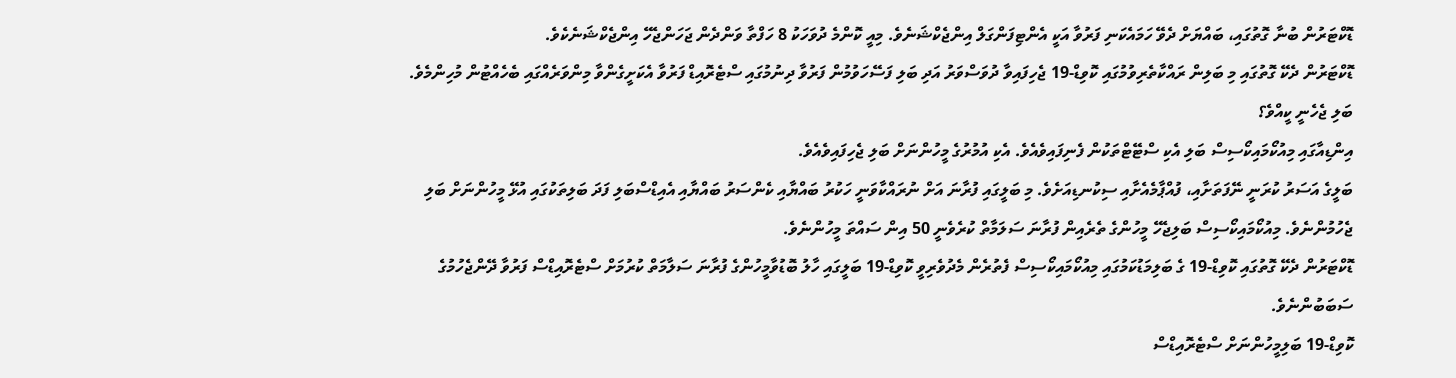ޑޮކްޓަރުން ބުނާ ގޮތުގައި، ބައްޔަށް ދެވޭ ހަމައެކަނި ފަރުވާ އަކީ އެންޓިފަންގަލް އިންޖެކްޝަނެވެ. މިއީ ކޮންމެ ދުވަހަކު 8 ހަފްތާ ވަންދެން ޖަހަންޖެހޭ އިންޖެކްޝަނެކެވެ.
ޑޮކްޓަރުން ދެކޭ ގޮތުގައި މި ބަލިން ރައްކާތެރިވުމުގައި ކޮވިޑް-19 ޖެހިފައިވާ ދުވަސްވަރު އަދި ބަލި ފަސޭހަވުމުން ފަރުވާ ދިނުމުގައި ސްޓެރޮއިޑް ފަރުވާ އެކަށީގެންވާ މިންވަރެއްގައި ބެހެއްޓުން މުހިންމެވެ.
ބަލި ޖެހެނީ ކީއްވެ؟
އިންޑިއާގައި މިއުކޯމައިކޯސިސް ބަލި އެކި ސްޓޭޓްތަކުން ފެނިފައިވެއެވެ. އެކި އުމުރުގެ މީހުންނަށް ބަލި ޖެހިފައިވެއެވެ.
ބަލީގެ އަސަރު ކުރަނީ ނޭފަތަށާއި، ފުއްޕާމެއެށާއި ސިކުނޑިއަށެވެ. މި ބަލީގައި ފުރާނަ އަށް ނުރައްކާވަނީ ހަކުރު ބައްޔާއި ކެންސަރު ބައްޔާއި އެއިޑްސްބަލި ފަދަ ބަލިތަކުގައި އުޅޭ މީހުންނަށް ބަލި ޖެހުމުންނެވެ. މިއުކޯމައިކޯސިސް ބަލިޖެހޭ މީހުންގެ ތެރެއިން ފުރާނަ ސަލަމާތް ކުރެވެނީ 50 އިން ސައްތަ މީހުންނެވެ.
ޑޮކްޓަރުން ދެކޭ ގޮތުގައި ކޮވިޑް-19 ގެ ބަލިމަޑުކަމުގައި މިއުކޯމައިކޯސިސް ފެތުރެން މެދުވެރިވީ ކޮވިޑް-19 ބަލީގައި ހާލު ބޮޑުވާމީހުންގެ ފުރާނަ ސަލާމަތް ކުރުމަށް ސްޓެރޮއިޑްސް ފަރުވާ ދޭންޖެހުމުގެ ސަބަބުންނެވެ.
ކޮވިޑް-19 ބަލިމީހުންނަށް ސްޓެރޮއިޑްސް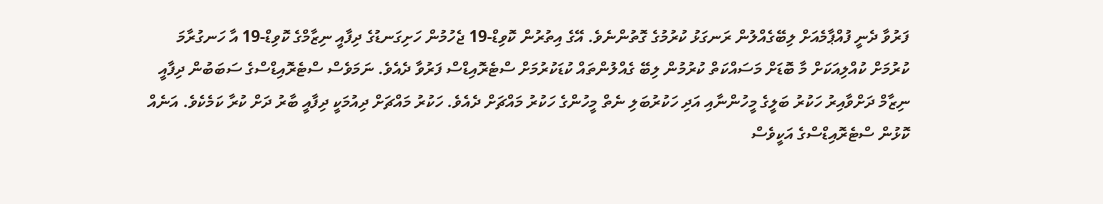ފަރުވާ ދެނީ ފުއްޕާމެއަށް ލިބޭގެއްލުން ރަނގަޅު ކުރުމުގެ ގޮތުންނެވެ. އޭގެ އިތުރުން ކޮވިޑް-19 ޖެހުމުން ހަށިގަނޑުގެ ދިފާއީ ނިޒާމްގެ ކޮވިޑް-19 އާ ހަނގުރާމަ ކުރުމަށް ކުއްލިއަކަށް މާ ބޮޑަށް މަސައްކަތް ކުރުމުން ލިބޭ ގެއްލުންތައް ކުޑަކުރުމަށް ސްޓެރޮއިޑްސް ފަރުވާ ދެއެވެ. ނަމަވެސް ސްޓެރޮއިޑްސްގެ ސަބަބުން ދިފާއީ ނިޒާމް ދަށްވާއިރު ހަކުރު ބަލީގެ މީހުންނާއި އަދި ހަކުރުބަލި ނެތް މީހުންގެ ހަކުރު މައްޗަށް ދެއެވެ. ހަކުރު މައްޗަށް ދިއުމަކީ ދިފާއީ ބާރު ދަށް ކުރާ ކަމެކެވެ. އަނެއް ކޮޅުން ސްޓެރޮއިޑްސްގެ އަކީވެސް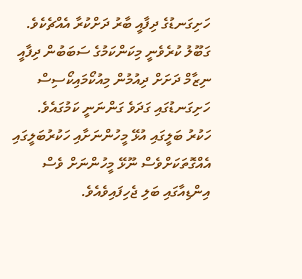ހަށިގަނޑުގެ ދިފާއީ ބާރު ދަށްކުރާ އެއްޗެކެވެ. ގަބޫލު ކުރެވެނީ މިކަންކަމުގެ ސަބަބުން ދިފާއީ ނިޒާމް ދަށަށް ދިއުމުން މިއުކޯމައިކޯސިސް ހަށިގަނޑުގައި ގަދަވެ ގަންނަނީ ކަމުގައެވެ.
ހަކުރު ބަލީގައި އުޅޭ މީހުންނަށާއި ހަކުރުބަލީގައި އެއްގޮތަކަށްވެސް ނޫޅޭ މީހުންނަށް ވެސް އިންޑިއާގައި ބަލި ޖެހިފައިވެއެވެ.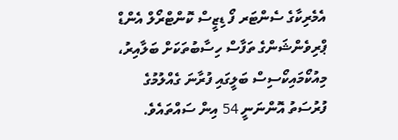އެމެރިކާގެ ސެންޓަރ ފޯ ޑިޒީސް ކޮންޓްރޯލް އެންޑް ޕްރިވެންޝަންގެ ތަފާސް ހިސާބުތަކަށް ބަލާއިރު، މިއުކޯމައިކޯސިސް ބަލީގައި ފުރާނަ ގެއްލުމުގެ ފުރުސަތު އޮންނަނީ 54 އިން ސައްތައެވެ.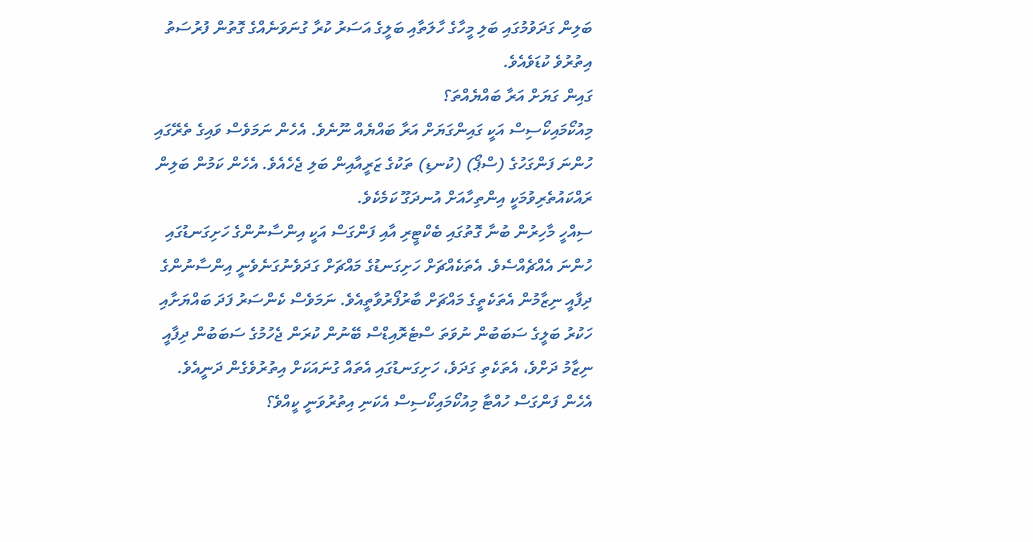ބަލިން ގަދަވުމުގައި ބަލި މީހާގެ ހާލަތާއި ބަލީގެ އަސަރު ކުރާ ގުނަވަނެއްގެ ގޮތުން ފުރުސަތު އިތުރުވެ ކުޑަވެއެވެ.
ގައިން ގަޔަށް އަރާ ބައްޔެއްތަ؟
މިއުކޯމައިކޯސިސް އަކީ ގައިންގަޔަށް އަރާ ބައްޔެއް ނޫނެވެ. އެހެން ނަމަވެސް ވައިގެ ތެރޭގައި ހުންނަ ފަންގަހުގެ (ސްޕޯ) (ކުނޑި) ތަކުގެ ޒަރީއާއިން ބަލި ޖެހެއެވެ. އެހެން ކަމުން ބަލިން ރައްކައުތެރިވުމަކީ އިންތިހާއަށް އުނދަގޫ ކަމެކެވެ.
ސިއްހީ މާހިރުން ބުނާ ގޮތުގައި ބެކްޓީރި އާއި ފަންގަސް އަކީ އިންސާނުންގެ ހަށިގަނޑުގައި ހުންނަ އެއްޗެއްސެވެ. އެތަކެއްޗަށް ހަށިގަނޑުގެ މައްޗަށް ގަދަވެނުގަނެވެނީ އިންސާނުންގެ ދިފާއީ ނިޒާމުން އެތަކެތީގެ މައްޗަށް ބާރުފޯރުވާތީއެވެ. ނަމަވެސް ކެންސަރު ފަދަ ބައްޔަށާއި ހަކުރު ބަލީގެ ސަބަބުން ނުވަތަ ސްޓެރޮއިޑްސް ބޭނުން ކުރަން ޖެހުމުގެ ސަބަބުން ދިފާއީ ނިޒާމު ދަށްވެ، އެތަކެތި ގަދަވެ، ހަށިގަނޑުގައި އެތައް ގުނައަކަށް އިތުރުވެގެން ދަނީއެވެ.
އެހެން ފަންގަސް ހުއްޓާ މިއުކޯމައިކޯސިސް އެކަނި އިތުރުވަނީ ކީއްވެ؟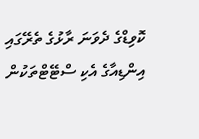ކޮވިޑްގެ ދެވަނަ ރާޅުގެ ތެރޭގައި އިންޑިއާގެ އެކި ސްޓޭޓްތަކުން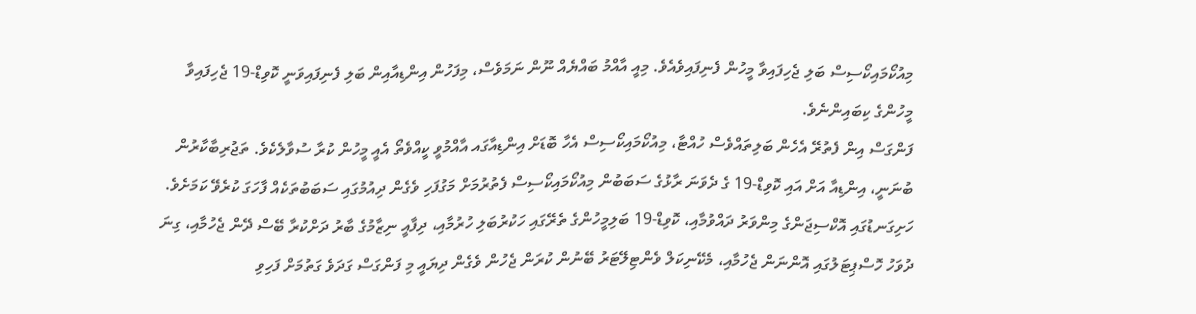މިއުކޯމައިކޯސިސް ބަލި ޖެހިފައިވާ މީހުން ފެނިފައިވެއެވެ. މިއީ އާއްމު ބައްޔެއް ނޫން ނަމަވެސް، މިފަހުން އިންޑިއާއިން ބަލި ފެނިފައިވަނީ ކޮވިޑް-19 ޖެހިފައިވާ މީހުންގެ ކިބައިންނެވެ.
ފަންގަސް އިން ފެތުރޭ އެހެން ބަލިތައްވެސް ހުއްޓާ، މިއުކޯމައިކޯސިސް އެހާ ބޮޑަށް އިންޑިއާގައ އާއްމުވީ ކީއްވެތޯ އެއީ މީހުން ކުރާ ސުވާލެކެވެ. ތަޖުރިބާކާރުން ބުނަނީ، އިންޑިއާ އަށް އައި ކޮވިޑް-19 ގެ ދެވަނަ ރާޅުގެ ސަބަބުން މިއުކޯމައިކޯސިސް ފެތުރުމަށް މަގުފަހި ވެގެން ދިއުމުގައި ސަބަބުތަކެއް ފާހަގަ ކުރެވޭ ކަމަށެވެ.
ހަށިގަނޑުގައި އޮކްސިޖަންގެ މިންވަރު ދައްވުމާއި، ކޮވިޑް-19 ބަލިމީހުންގެ ތެރޭގައި ހަކުރުބަލި ހުރުމާއި، ދިފާއީ ނިޒާމުގެ ބާރު ދަށްކުރާ ބޭސް ދޭން ޖެހުމާއި، ގިނަ ދުވަހު ހޮސްޕިޓަލުގައި އޮންނަން ޖެހުމާއި، މެކޭނިކަލް ވެންޓިލޭޓަރު ބޭނުން ކުރަން ޖެހުން ވެގެން ދިޔައީ މި ފަންގަސް ގަދަވެ ގަތުމަށް ފަހިވި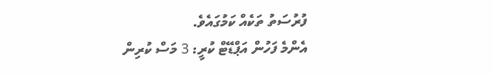ފުރުސަތު ތަކެއް ކަމުގައެވެ.
އެންމެ ފަހުން އަޕްޑޭޓް ކުރީ: 3 މަސް ކުރިން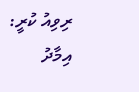ރިވިއު ކުރީ: އިމާދު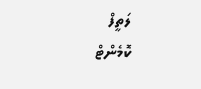ލަތީފް
ކޮމެންޓް